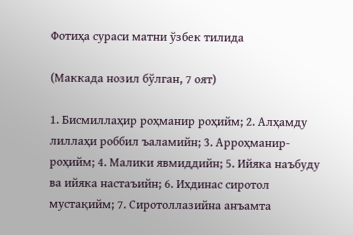Фотиҳа сураси матни ўзбек тилида

(Маккада нозил бўлган, 7 оят)

1. Бисмиллаҳир роҳманир роҳийм; 2. Алҳамду лиллаҳи роббил ъаламийн; 3. Арроҳманир-роҳийм; 4. Малики явмиддийн; 5. Ийяка наъбуду ва ийяка настаъийн; 6. Ихдинас сиротол мустақийм; 7. Сиротоллазийна анъамта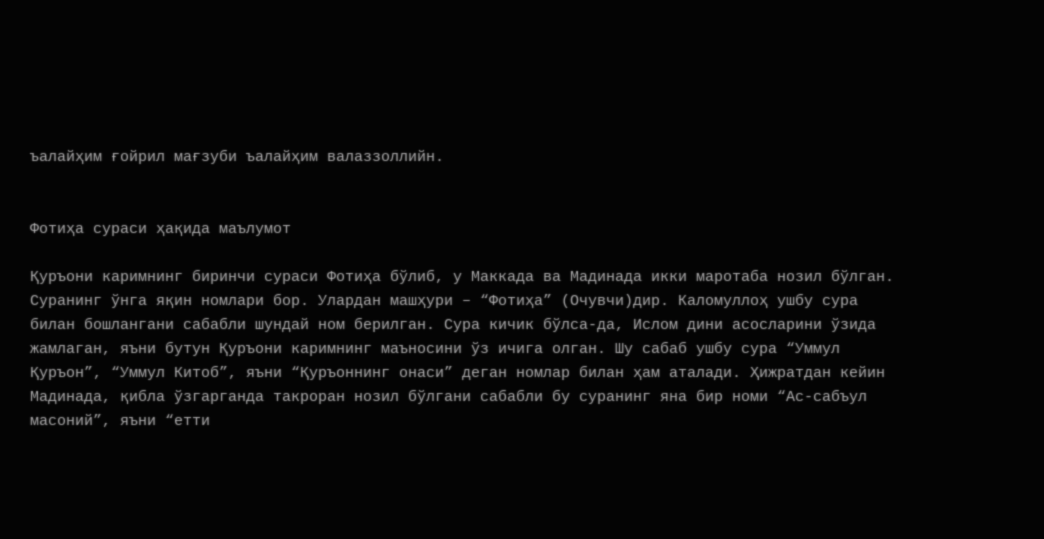ъалайҳим ғойрил мағзуби ъалайҳим валаззоллийн.


Фотиҳа сураси ҳақида маълумот

Қуръони каримнинг биринчи сураси Фотиҳа бўлиб, у Маккада ва Мадинада икки маротаба нозил бўлган. Суранинг ўнга яқин номлари бор. Улардан машҳури – “Фотиҳа” (Очувчи)дир. Каломуллоҳ ушбу сура билан бошлангани сабабли шундай ном берилган. Сура кичик бўлса-да, Ислом дини асосларини ўзида жамлаган, яъни бутун Қуръони каримнинг маъносини ўз ичига олган. Шу сабаб ушбу сура “Уммул Қуръон”, “Уммул Китоб”, яъни “Қуръоннинг онаси” деган номлар билан ҳам аталади. Ҳижратдан кейин Мадинада, қибла ўзгарганда такроран нозил бўлгани сабабли бу суранинг яна бир номи “Ас-сабъул масоний”, яъни “етти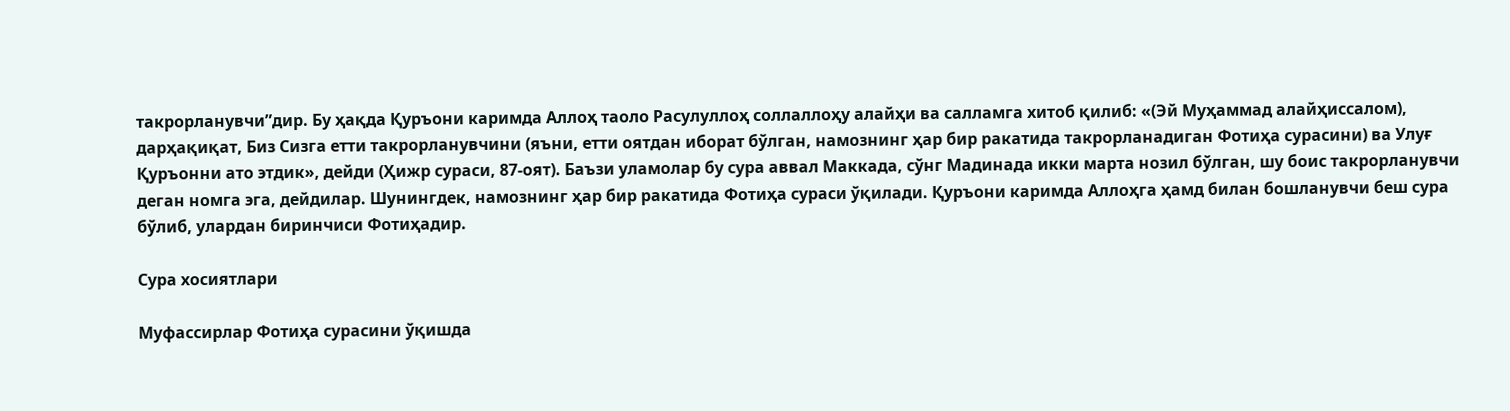такрорланувчи”дир. Бу ҳақда Қуръони каримда Аллоҳ таоло Расулуллоҳ соллаллоҳу алайҳи ва салламга хитоб қилиб: «(Эй Муҳаммад алайҳиссалом), дарҳақиқат, Биз Сизга етти такрорланувчини (яъни, етти оятдан иборат бўлган, намознинг ҳар бир ракатида такрорланадиган Фотиҳа сурасини) ва Улуғ Қуръонни ато этдик», дейди (Ҳижр сураси, 87-оят). Баъзи уламолар бу сура аввал Маккада, сўнг Мадинада икки марта нозил бўлган, шу боис такрорланувчи деган номга эга, дейдилар. Шунингдек, намознинг ҳар бир ракатида Фотиҳа сураси ўқилади. Қуръони каримда Аллоҳга ҳамд билан бошланувчи беш сура бўлиб, улардан биринчиси Фотиҳадир.

Сура хосиятлари

Муфассирлар Фотиҳа сурасини ўқишда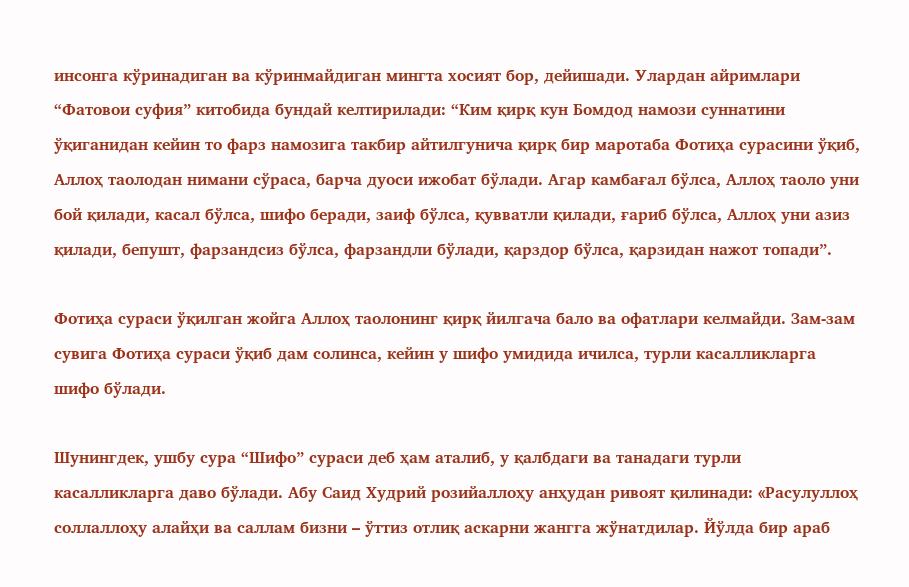инсонга кўринадиган ва кўринмайдиган мингта хосият бор, дейишади. Улардан айримлари “Фатовои суфия” китобида бундай келтирилади: “Ким қирқ кун Бомдод намози суннатини ўқиганидан кейин то фарз намозига такбир айтилгунича қирқ бир маротаба Фотиҳа сурасини ўқиб, Аллоҳ таолодан нимани сўраса, барча дуоси ижобат бўлади. Агар камбағал бўлса, Аллоҳ таоло уни бой қилади, касал бўлса, шифо беради, заиф бўлса, қувватли қилади, ғариб бўлса, Аллоҳ уни азиз қилади, бепушт, фарзандсиз бўлса, фарзандли бўлади, қарздор бўлса, қарзидан нажот топади”.

Фотиҳа сураси ўқилган жойга Аллоҳ таолонинг қирқ йилгача бало ва офатлари келмайди. Зам-зам сувига Фотиҳа сураси ўқиб дам солинса, кейин у шифо умидида ичилса, турли касалликларга шифо бўлади.

Шунингдек, ушбу сура “Шифо” сураси деб ҳам аталиб, у қалбдаги ва танадаги турли касалликларга даво бўлади. Абу Саид Худрий розийаллоҳу анҳудан ривоят қилинади: «Расулуллоҳ соллаллоҳу алайҳи ва саллам бизни – ўттиз отлиқ аскарни жангга жўнатдилар. Йўлда бир араб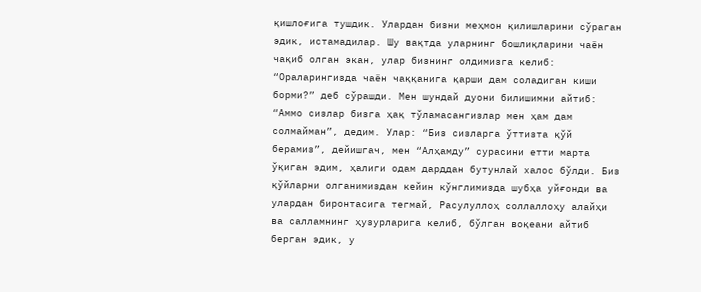қишлоғига тушдик. Улардан бизни меҳмон қилишларини сўраган эдик, истамадилар. Шу вақтда уларнинг бошлиқларини чаён чақиб олган экан, улар бизнинг олдимизга келиб: “Ораларингизда чаён чаққанига қарши дам соладиган киши борми?” деб сўрашди. Мен шундай дуони билишимни айтиб: “Аммо сизлар бизга ҳақ тўламасангизлар мен ҳам дам солмайман”, дедим. Улар: “Биз сизларга ўттизта қўй берамиз”, дейишгач, мен “Алҳамду” сурасини етти марта ўқиган эдим, ҳалиги одам дарддан бутунлай халос бўлди. Биз қўйларни олганимиздан кейин кўнглимизда шубҳа уйғонди ва улардан биронтасига тегмай, Расулуллоҳ соллаллоҳу алайҳи ва салламнинг ҳузурларига келиб, бўлган воқеани айтиб берган эдик, у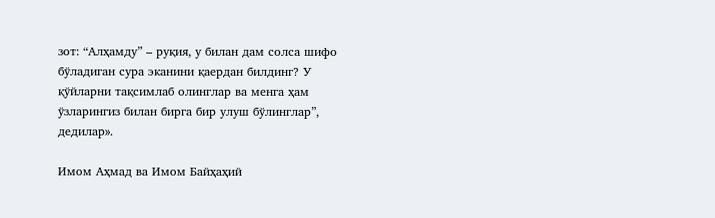зот: “Алҳамду” – руқия, у билан дам солса шифо бўладиган сура эканини қаердан билдинг? У қўйларни тақсимлаб олинглар ва менга ҳам ўзларингиз билан бирга бир улуш бўлинглар”, дедилар».

Имом Аҳмад ва Имом Байҳаҳий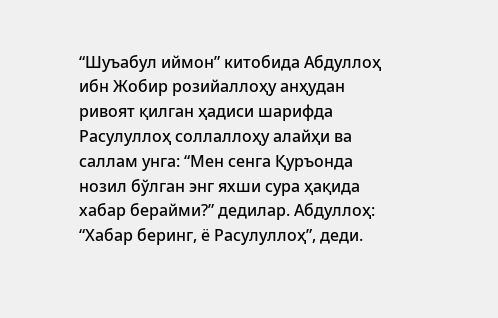“Шуъабул иймон” китобида Абдуллоҳ ибн Жобир розийаллоҳу анҳудан ривоят қилган ҳадиси шарифда Расулуллоҳ соллаллоҳу алайҳи ва саллам унга: “Мен сенга Қуръонда нозил бўлган энг яхши сура ҳақида хабар берайми?” дедилар. Абдуллоҳ: “Хабар беринг, ё Расулуллоҳ”, деди.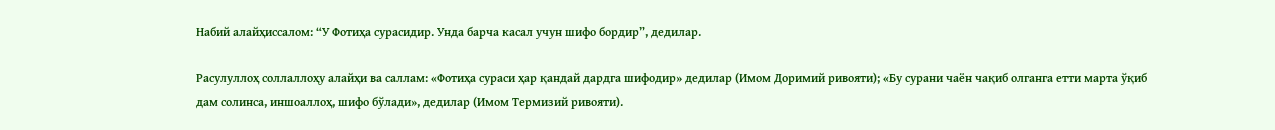Набий алайҳиссалом: “У Фотиҳа сурасидир. Унда барча касал учун шифо бордир”, дедилар.

Расулуллоҳ соллаллоҳу алайҳи ва саллам: «Фотиҳа сураси ҳар қандай дардга шифодир» дедилар (Имом Доримий ривояти); «Бу сурани чаён чақиб олганга етти марта ўқиб дам солинса, иншоаллоҳ, шифо бўлади», дедилар (Имом Термизий ривояти).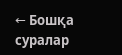← Бошқа суралар